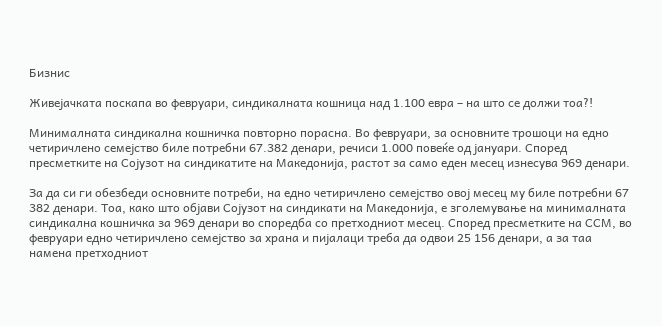Бизнис

Живејачката поскапа во февруари, синдикалната кошница над 1.100 евра – на што се должи тоа?!

Минималната синдикална кошничка повторно порасна. Во февруари, за основните трошоци на едно четиричлено семејство биле потребни 67.382 денари, речиси 1.000 повеќе од јануари. Според пресметките на Сојузот на синдикатите на Македонија, растот за само еден месец изнесува 969 денари.

За да си ги обезбеди основните потреби, на едно четиричлено семејство овој месец му биле потребни 67 382 денари. Тоа, како што објави Сојузот на синдикати на Македонија, е зголемување на минималната синдикална кошничка за 969 денари во споредба со претходниот месец. Според пресметките на ССМ, во февруари едно четиричлено семејство за храна и пијалаци треба да одвои 25 156 денари, а за таа намена претходниот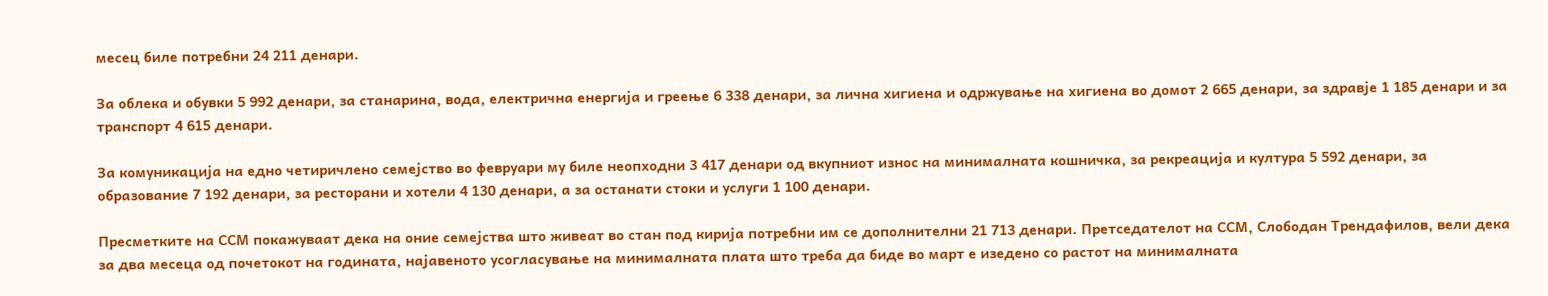месец биле потребни 24 211 денари.

За облека и обувки 5 992 денари, за станарина, вода, електрична енергија и греење 6 338 денари, за лична хигиена и одржување на хигиена во домот 2 665 денари, за здравје 1 185 денари и за транспорт 4 615 денари.

За комуникација на едно четиричлено семејство во февруари му биле неопходни 3 417 денари од вкупниот износ на минималната кошничка, за рекреација и култура 5 592 денари, за образование 7 192 денари, за ресторани и хотели 4 130 денари, а за останати стоки и услуги 1 100 денари.

Пресметките на ССМ покажуваат дека на оние семејства што живеат во стан под кирија потребни им се дополнителни 21 713 денари. Претседателот на ССМ, Слободан Трендафилов, вели дека за два месеца од почетокот на годината, најавеното усогласување на минималната плата што треба да биде во март е изедено со растот на минималната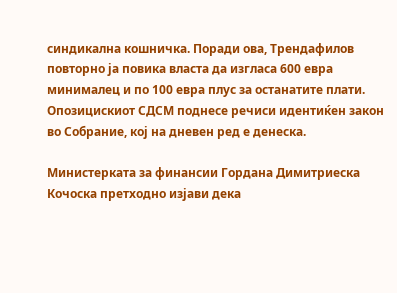синдикална кошничка. Поради ова, Трендафилов повторно ја повика власта да изгласа 600 евра минималец и по 100 евра плус за останатите плати. Опозицискиот СДСМ поднесе речиси идентиќен закон во Собрание, кој на дневен ред е денеска.

Министерката за финансии Гордана Димитриеска Кочоска претходно изјави дека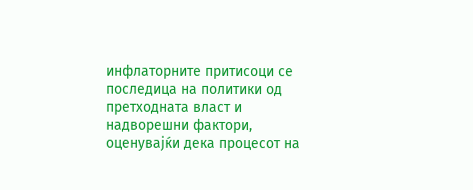инфлаторните притисоци се последица на политики од претходната власт и надворешни фактори, оценувајќи дека процесот на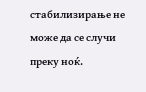стабилизирање не може да се случи преку ноќ.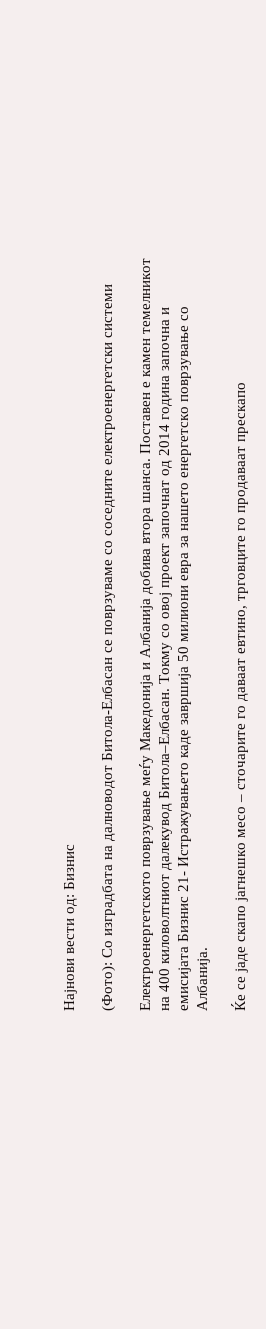Најнови вести од: Бизнис

(Фото): Со изградбата на далноводот Битола-Елбасан се поврзуваме со соседните електроенергетски системи

Електроенергетското поврзување меѓу Македонија и Албанија добива втора шанса. Поставен е камен темелникот на 400 киловолтниот далекувод Битола–Елбасан. Токму со овој проект започнат од 2014 година започна и емисијата Бизнис 21- Истражувањето каде завршија 50 милиони евра за нашето енергетско поврзување со Албанија.

Ќе се јаде скапо јагнешко месо – сточарите го даваат евтино, трговците го продаваат прескапо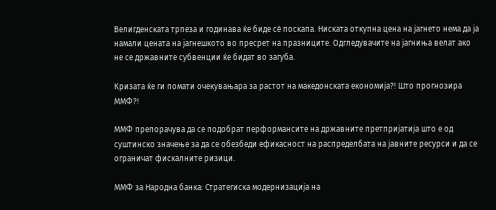Велигденската трпеза и годинава ќе биде сè поскапа. Ниската откупна цена на јагнето нема да ја намали цената на јагнешкото во пресрет на празниците. Одгледувачите на јагниња велат ако не се државните субвенции ќе бидат во загуба.

Кризата ќе ги помати очекувањара за растот на македонската економија?! Што прогнозира ММФ?!

ММФ препорачува да се подобрат перформансите на државните претпријатија што е од суштинско значење за да се обезбеди ефикасност на распределбата на јавните ресурси и да се ограничат фискалните ризици.

ММФ за Народна банка: Стратегиска модернизација на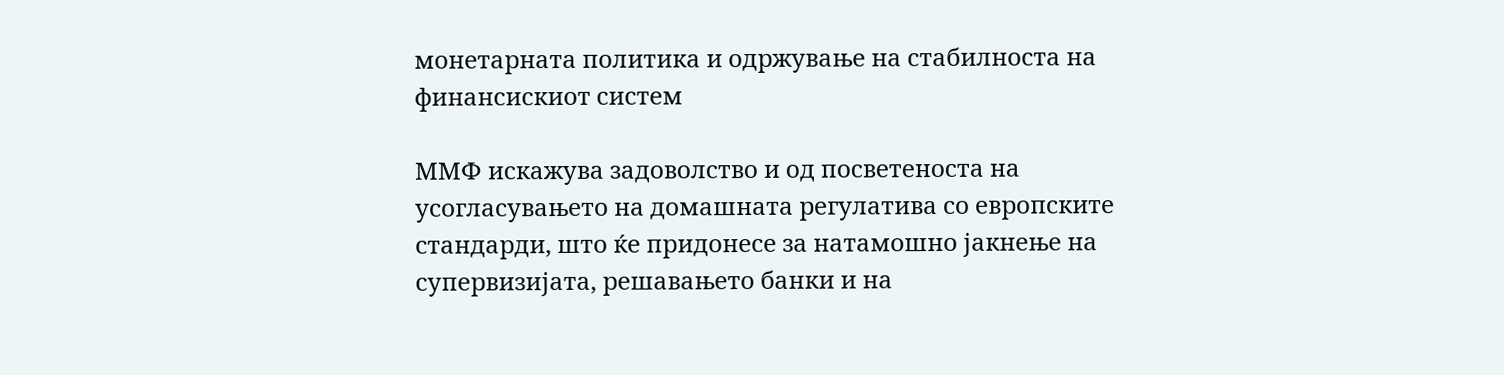монетарната политика и одржување на стабилноста на финансискиот систем

ММФ искажува задоволство и од посветеноста на усогласувањето на домашната регулатива со европските стандарди, што ќе придонесе за натамошно јакнење на супервизијата, решавањето банки и на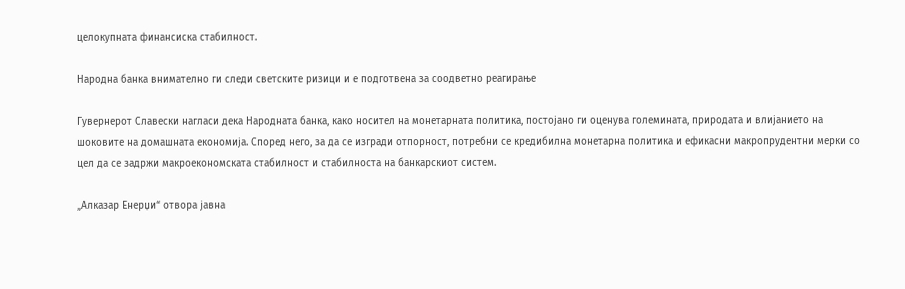целокупната финансиска стабилност.

Народна банка внимателно ги следи светските ризици и е подготвена за соодветно реагирање

Гувернерот Славески нагласи дека Народната банка, како носител на монетарната политика, постојано ги оценува големината, природата и влијанието на шоковите на домашната економија. Според него, за да се изгради отпорност, потребни се кредибилна монетарна политика и ефикасни макропрудентни мерки со цел да се задржи макроекономската стабилност и стабилноста на банкарскиот систем.

„Алказар Енерџи“ отвора јавна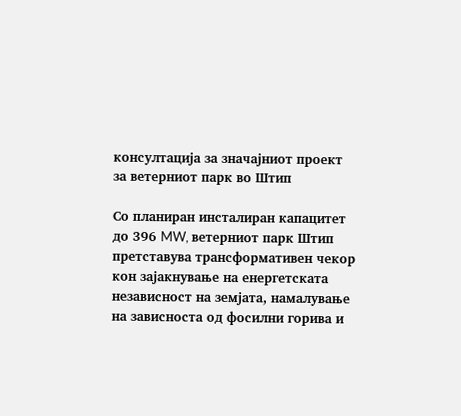консултација за значајниот проект за ветерниот парк во Штип

Со планиран инсталиран капацитет до 396 MW, ветерниот парк Штип претставува трансформативен чекор кон зајакнување на енергетската независност на земјата, намалување на зависноста од фосилни горива и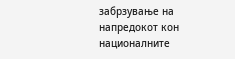забрзување на напредокот кон националните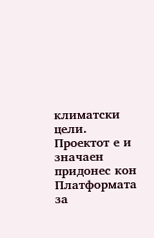климатски цели. Проектот е и значаен придонес кон Платформата за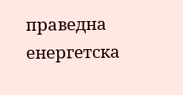праведна енергетска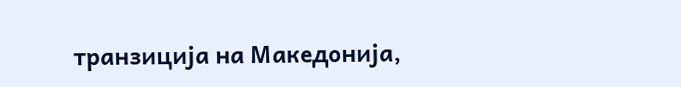транзиција на Македонија,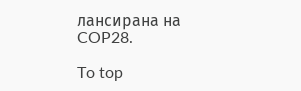лансирана на COP28.

To top